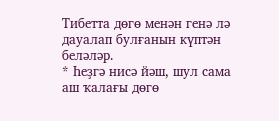Тибетта дөгө менән генә лә дауалап булғанын күптән беләләр.
* Һеҙгә нисә йәш, шул сама аш ҡалағы дөгө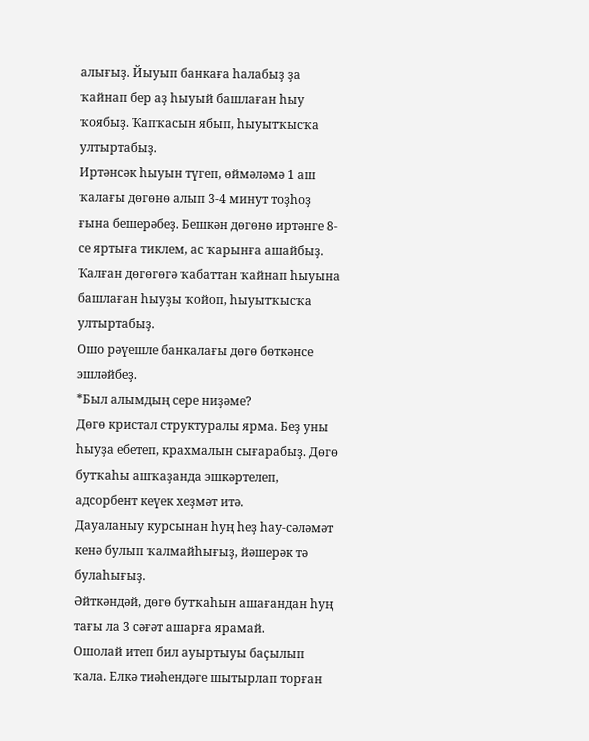алығыҙ. Йыуып банкаға һалабыҙ ҙа ҡайнап бер аҙ һыуый башлаған һыу ҡоябыҙ. Ҡапҡасын ябып, һыуытҡысҡа ултыртабыҙ.
Иртәнсәк һыуын түгеп, өймәләмә 1 аш ҡалағы дөгөнө алып 3-4 минут тоҙһоҙ ғына бешерәбеҙ. Бешкән дөгөнө иртәнге 8-се яртыға тиклем, ас ҡарынға ашайбыҙ.
Ҡалған дөгөгөгә ҡабаттан ҡайнап һыуына башлаған һыуҙы ҡойоп, һыуытҡысҡа ултыртабыҙ.
Ошо рәүешле банкалағы дөгө бөткәнсе эшләйбеҙ.
*Был алымдың сере ниҙәме?
Дөгө кристал структуралы ярма. Беҙ уны һыуҙа ебетеп, крахмалын сығарабыҙ. Дөгө бутҡаһы ашҡаҙанда эшкәртелеп, адcорбeнт кеүек хеҙмәт итә.
Дауаланыу курсынан һуң һеҙ һау-сәләмәт кенә булып ҡалмайһығыҙ, йәшерәк тә булаһығыҙ.
Әйткәндәй, дөгө бутҡаһын ашағандан һуң тағы ла 3 сәғәт ашарға ярамай.
Ошолай итеп бил ауыртыуы баҫылып ҡала. Елкә тиәһендәге шытырлап торған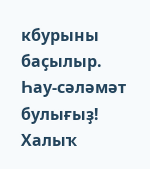кбурыны баҫылыр.
Һау-сәләмәт булығыҙ!
Халыҡ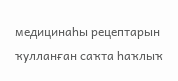медицинаһы рецептарын ҡулланған саҡта һаҡлыҡ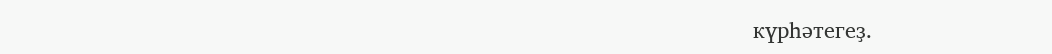күрһәтегеҙ.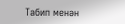Табип менән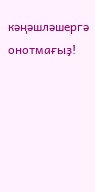кәңәшләшергә онотмағыҙ!